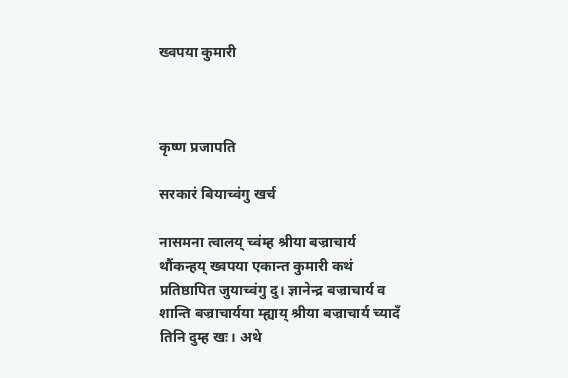ख्वपया कुमारी



कृष्ण प्रजापति

सरकारं बियाच्वंगु खर्च

नासमना त्वालय् च्वंम्ह श्रीया बज्राचार्य थौंकन्हय् ख्वपया एकान्त कुमारी कथं प्रतिष्ठापित जुयाच्वंगु दु। ज्ञानेन्द्र बज्राचार्य व शान्ति बज्राचार्यया म्ह्याय् श्रीया बज्राचार्य च्यादँ तिनि दुम्ह खः। अथे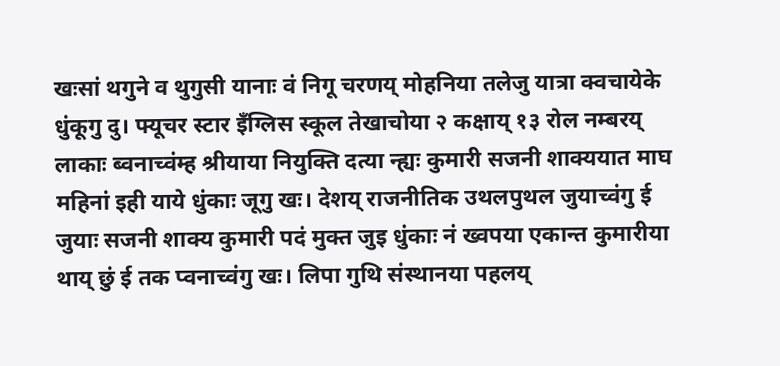खःसां थगुने व थुगुसी यानाः वं निगू चरणय् मोहनिया तलेजु यात्रा क्वचायेके धुंकूगु दु। फ्यूचर स्टार इँग्लिस स्कूल तेखाचोया २ कक्षाय् १३ रोल नम्बरय् लाकाः ब्वनाच्वंम्ह श्रीयाया नियुक्ति दत्या न्ह्यः कुमारी सजनी शाक्ययात माघ महिनां इही याये धुंकाः जूगु खः। देशय् राजनीतिक उथलपुथल जुयाच्वंगु ई जुयाः सजनी शाक्य कुमारी पदं मुक्त जुइ धुंकाः नं ख्वपया एकान्त कुमारीया थाय् छुं ई तक प्वनाच्वंगु खः। लिपा गुथि संस्थानया पहलय्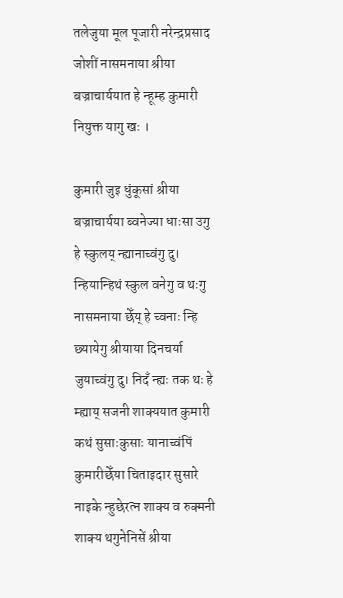तलेजुया मूल पूजारी नरेन्द्रप्रसाद जोशीं नासमनाया श्रीया बज्राचार्ययात हे न्हूम्ह कुमारी नियुक्त यागु खः ।

कुमारी जुइ धुंकूसां श्रीया बज्राचार्यया ब्वनेज्या धाःसा उगु हे स्कुलय् न्ह्यानाच्वंगु दु। न्हियान्हिथं स्कुल वनेगु व थःगु नासमनाया छेँय् हे च्वनाः न्हि छ्यायेगु श्रीयाया दिनचर्या जुयाच्वंगु दु। निदँ न्ह्यः तक थः हे म्ह्याय् सजनी शाक्ययात कुमारी कथं सुसाःकुसाः यानाच्वंपिं कुमारीछेँया चिताइदार सुसारे नाइके न्हुछेरत्न शाक्य व रुक्मनी शाक्य थगुनेनिसें श्रीया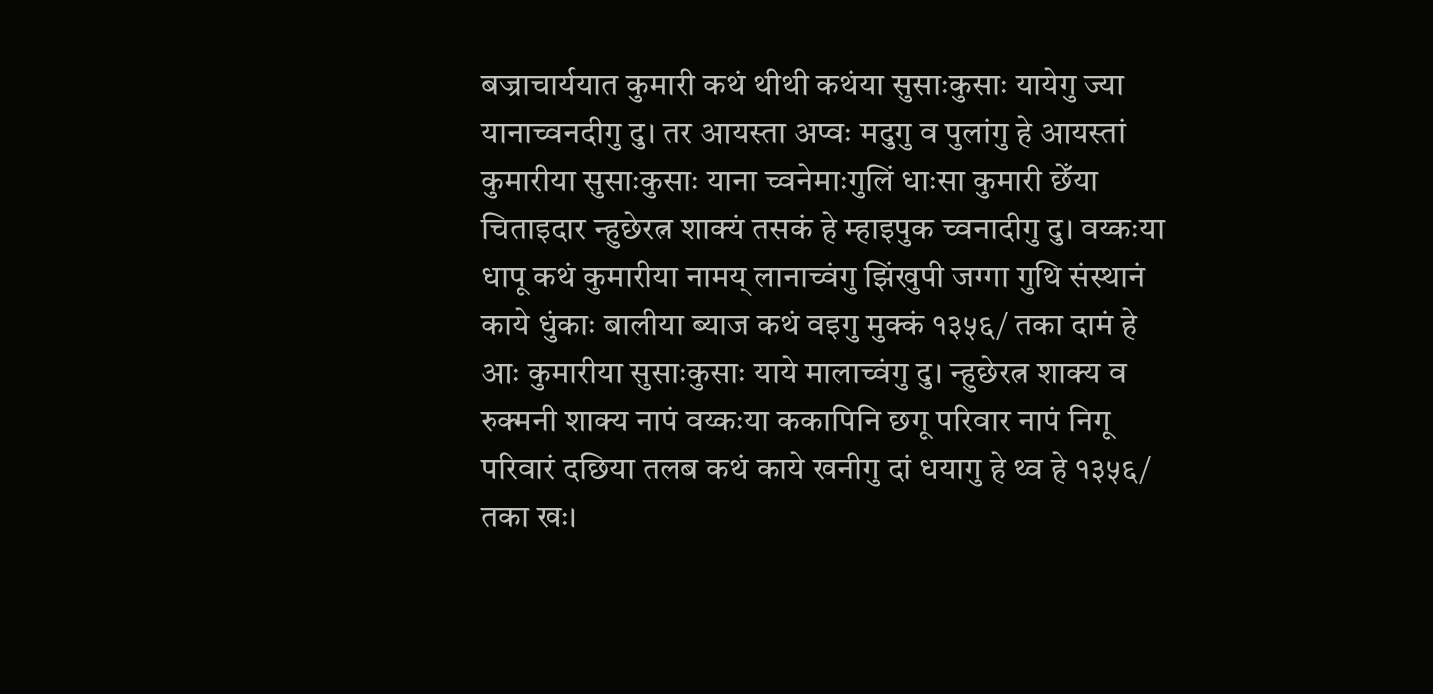बज्राचार्ययात कुमारी कथं थीथी कथंया सुसाःकुसाः यायेगु ज्या यानाच्वनदीगु दु। तर आयस्ता अप्वः मदुगु व पुलांगु हे आयस्तां कुमारीया सुसाःकुसाः याना च्वनेमाःगुलिं धाःसा कुमारी छेँया चिताइदार न्हुछेरत्न शाक्यं तसकं हे म्हाइपुक च्वनादीगु दु। वय्कःया धापू कथं कुमारीया नामय् लानाच्वंगु झिंखुपी जग्गा गुथि संस्थानं काये धुंकाः बालीया ब्याज कथं वइगु मुक्कं १३५६/ तका दामं हे आः कुमारीया सुसाःकुसाः याये मालाच्वंगु दु। न्हुछेरत्न शाक्य व रुक्मनी शाक्य नापं वय्कःया ककापिनि छगू परिवार नापं निगू परिवारं दछिया तलब कथं काये खनीगु दां धयागु हे थ्व हे १३५६/ तका खः।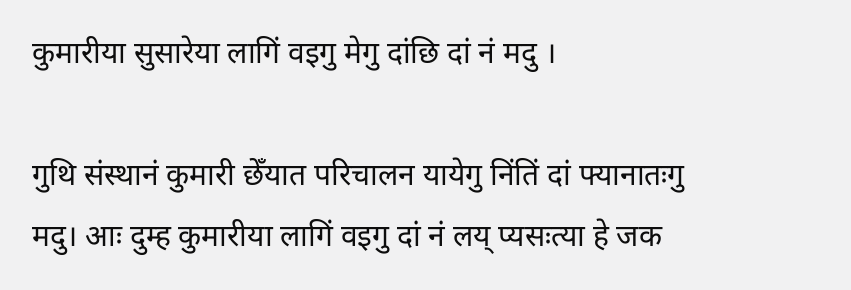कुमारीया सुसारेया लागिं वइगु मेगु दांछि दां नं मदु ।

गुथि संस्थानं कुमारी छेँयात परिचालन यायेगु निंतिं दां फ्यानातःगु मदु। आः दुम्ह कुमारीया लागिं वइगु दां नं लय् प्यसःत्या हे जक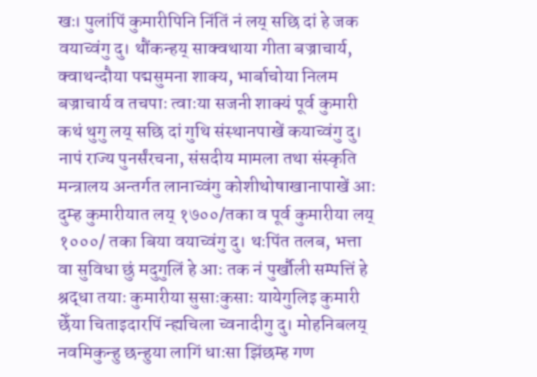खः। पुलांपिं कुमारीपिनि निंतिं नं लय् सछि दां हे जक वयाच्वंगु दु। थौंकन्हय् साक्वथाया गीता बज्राचार्य, क्वाथन्दौया पद्मसुमना शाक्य, भार्बाचोया निलम बज्राचार्य व तचपाः त्वाःया सजनी शाक्यं पूर्व कुमारी कथं थुगु लय् सछि दां गुथि संस्थानपाखें कयाच्वंगु दु। नापं राज्य पुनर्संरचना, संसदीय मामला तथा संस्कृति मन्त्रालय अन्तर्गत लानाच्वंगु कोशीथोषाखानापाखें आः दुम्ह कुमारीयात लय् १७००/तका व पूर्व कुमारीया लय् १०००/ तका बिया वयाच्वंगु दु। थःपिंत तलब, भत्ता वा सुविधा छुं मदुगुलिं हे आः तक नं पुर्खौली सम्पत्तिं हे श्रद्धा तयाः कुमारीया सुसाःकुसाः यायेगुलिइ कुमारी छेँया चिताइदारपिं न्ह्यचिला च्वनादीगु दु। मोहनिबलय् नवमिकुन्हु छन्हुया लागिं धाःसा झिंछम्ह गण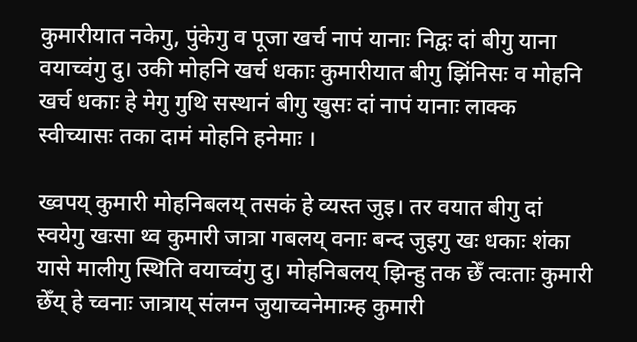कुमारीयात नकेगु, पुंकेगु व पूजा खर्च नापं यानाः निद्वः दां बीगु याना वयाच्वंगु दु। उकी मोहनि खर्च धकाः कुमारीयात बीगु झिंनिसः व मोहनि खर्च धकाः हे मेगु गुथि सस्थानं बीगु खुसः दां नापं यानाः लाक्क स्वीच्यासः तका दामं मोहनि हनेमाः ।

ख्वपय् कुमारी मोहनिबलय् तसकं हे व्यस्त जुइ। तर वयात बीगु दां स्वयेगु खःसा थ्व कुमारी जात्रा गबलय् वनाः बन्द जुइगु खः धकाः शंका यासे मालीगु स्थिति वयाच्वंगु दु। मोहनिबलय् झिन्हु तक छेँ त्वःताः कुमारी छेँय् हे च्वनाः जात्राय् संलग्न जुयाच्वनेमाःम्ह कुमारी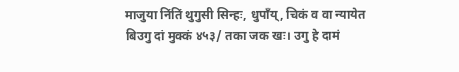माजुया निंतिं थुगुसी सिन्हः, धुपाँय्, चिकं व वा न्यायेत बिउगु दां मुक्कं ४५३/ तका जक खः। उगु हे दामं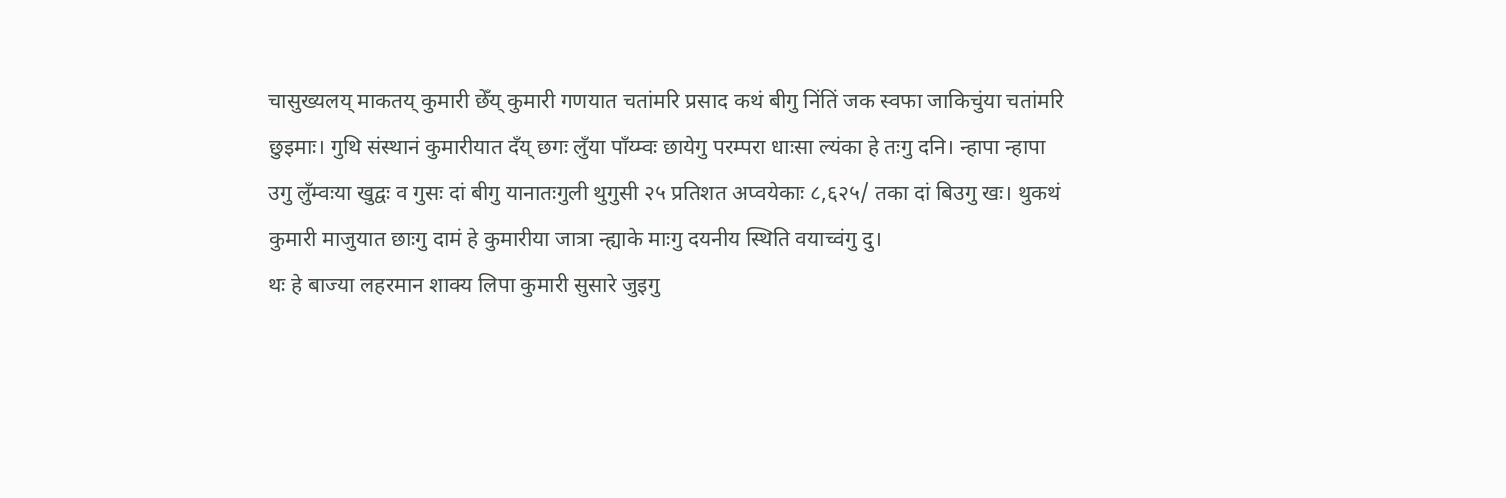चासुख्यलय् माकतय् कुमारी छेँय् कुमारी गणयात चतांमरि प्रसाद कथं बीगु निंतिं जक स्वफा जाकिचुंया चतांमरि छुइमाः। गुथि संस्थानं कुमारीयात दँय् छगः लुँया पाँय्म्वः छायेगु परम्परा धाःसा ल्यंका हे तःगु दनि। न्हापा न्हापा उगु लुँम्वःया खुद्वः व गुसः दां बीगु यानातःगुली थुगुसी २५ प्रतिशत अप्वयेकाः ८,६२५/ तका दां बिउगु खः। थुकथं कुमारी माजुयात छाःगु दामं हे कुमारीया जात्रा न्ह्याके माःगु दयनीय स्थिति वयाच्वंगु दु।
थः हे बाज्या लहरमान शाक्य लिपा कुमारी सुसारे जुइगु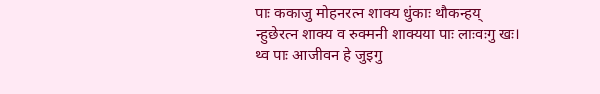पाः ककाजु मोहनरत्न शाक्य धुंकाः थौकन्हय् न्हुछेरत्न शाक्य व रुक्मनी शाक्यया पाः लाःवःगु खः। थ्व पाः आजीवन हे जुइगु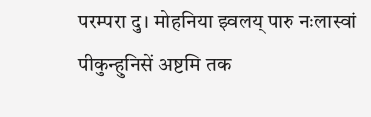परम्परा दु। मोहनिया झ्वलय् पारु नःलास्वां पीकुन्हुनिसें अष्टमि तक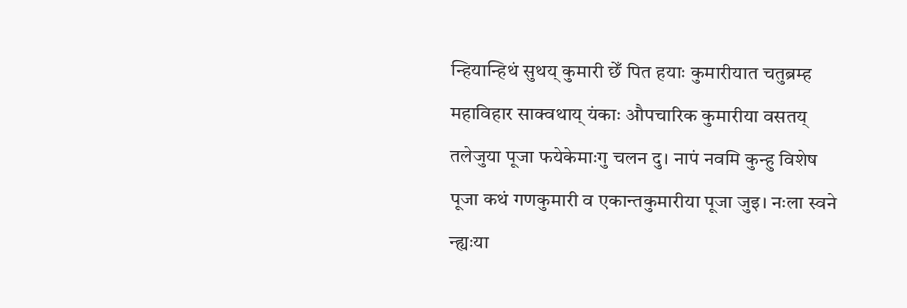न्हियान्हिथं सुथय् कुमारी छेँ पित हयाः कुमारीयात चतुब्रम्ह महाविहार साक्वथाय् यंकाः औपचारिक कुमारीया वसतय् तलेजुया पूजा फयेकेमाःगु चलन दु। नापं नवमि कुन्हु विशेष पूजा कथं गणकुमारी व एकान्तकुमारीया पूजा जुइ। नःला स्वने न्ह्यःया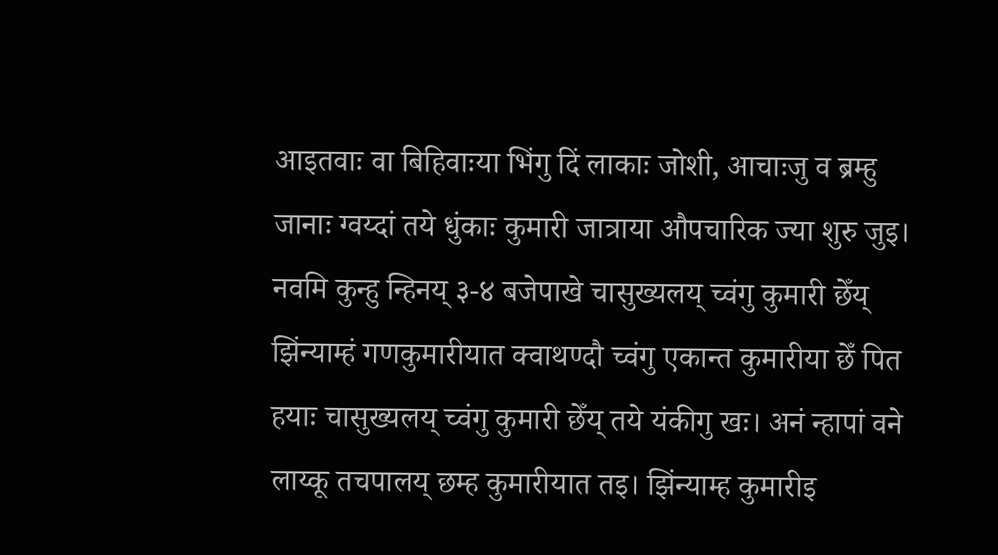आइतवाः वा बिहिवाःया भिंगु दिं लाकाः जोशी, आचाःजु व ब्रम्हु जानाः ग्वय्दां तये धुंकाः कुमारी जात्राया औपचारिक ज्या शुरु जुइ। नवमि कुन्हु न्हिनय् ३-४ बजेपाखे चासुख्यलय् च्वंगु कुमारी छेँय् झिंन्याम्हं गणकुमारीयात क्वाथण्दौ च्वंगु एकान्त कुमारीया छेँ पित हयाः चासुख्यलय् च्वंगु कुमारी छेँय् तये यंकीगु खः। अनं न्हापां वने लाय्कू तचपालय् छम्ह कुमारीयात तइ। झिंन्याम्ह कुमारीइ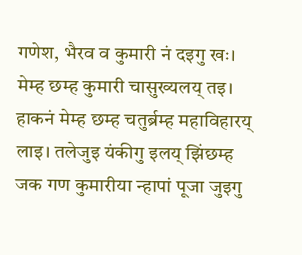गणेश, भैरव व कुमारी नं दइगु खः। मेम्ह छम्ह कुमारी चासुख्यलय् तइ। हाकनं मेम्ह छम्ह चतुर्ब्रम्ह महाविहारय् लाइ। तलेजुइ यंकीगु इलय् झिंछम्ह जक गण कुमारीया न्हापां पूजा जुइगु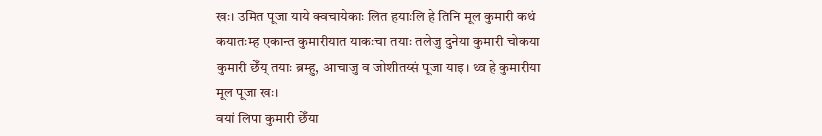खः। उमित पूजा याये क्वचायेकाः लित हयाःलि हे तिनि मूल कुमारी कथं कयातःम्ह एकान्त कुमारीयात याकःचा तयाः तलेजु दुनेया कुमारी चोकया कुमारी छेँय् तयाः ब्रम्हु, आचाजु व जोशीतय्सं पूजा याइ। थ्व हे कुमारीया मूल पूजा खः।
वयां लिपा कुमारी छेँया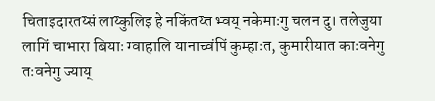चिताइदारतय्सं लाय्कुलिइ हे नकिंतय्त भ्वय् नकेमाःगु चलन दु। तलेजुया लागिं चाभारा बियाः ग्वाहालि यानाच्वंपिं कुम्हाःत, कुमारीयात काःवनेगु तःवनेगु ज्याय्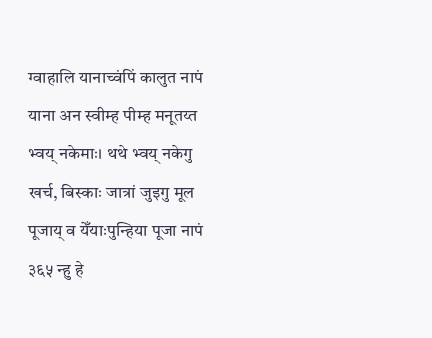ग्वाहालि यानाच्वंपिं कालुत नापं याना अन स्वीम्ह पीम्ह मनूतय्त भ्वय् नकेमाः। थथे भ्वय् नकेगु खर्च, बिस्काः जात्रां जुइगु मूल पूजाय् व येँयाःपुन्हिया पूजा नापं ३६५ न्हु हे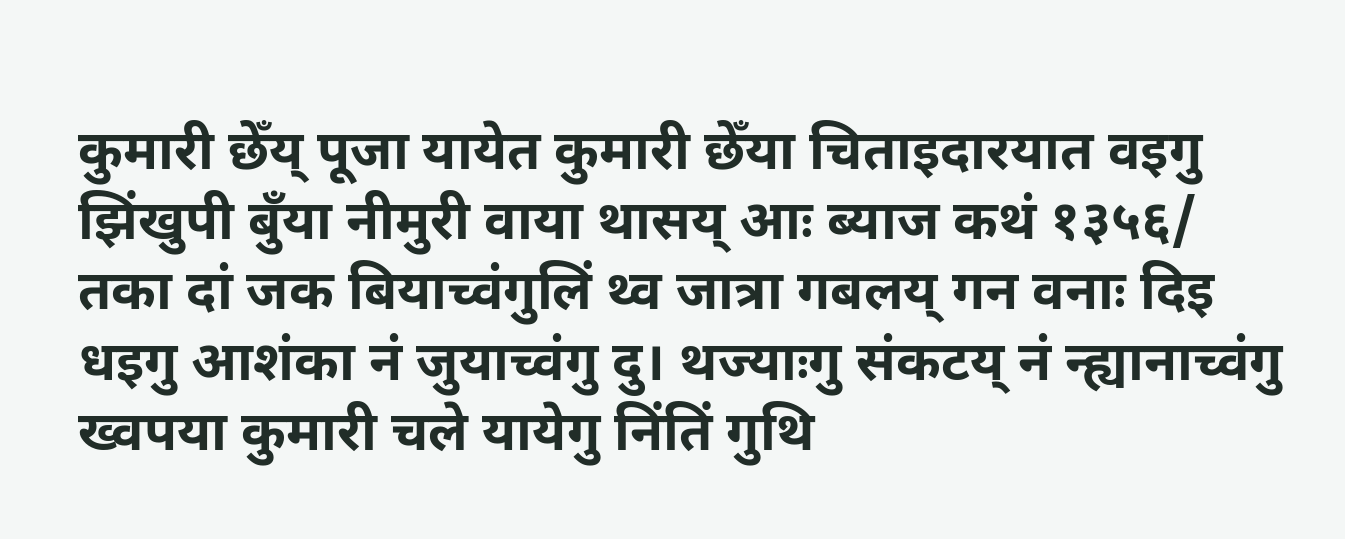कुमारी छेँय् पूजा यायेत कुमारी छेँया चिताइदारयात वइगु झिंखुपी बुँया नीमुरी वाया थासय् आः ब्याज कथं १३५६/ तका दां जक बियाच्वंगुलिं थ्व जात्रा गबलय् गन वनाः दिइ धइगु आशंका नं जुयाच्वंगु दु। थज्याःगु संकटय् नं न्ह्यानाच्वंगु ख्वपया कुमारी चले यायेगु निंतिं गुथि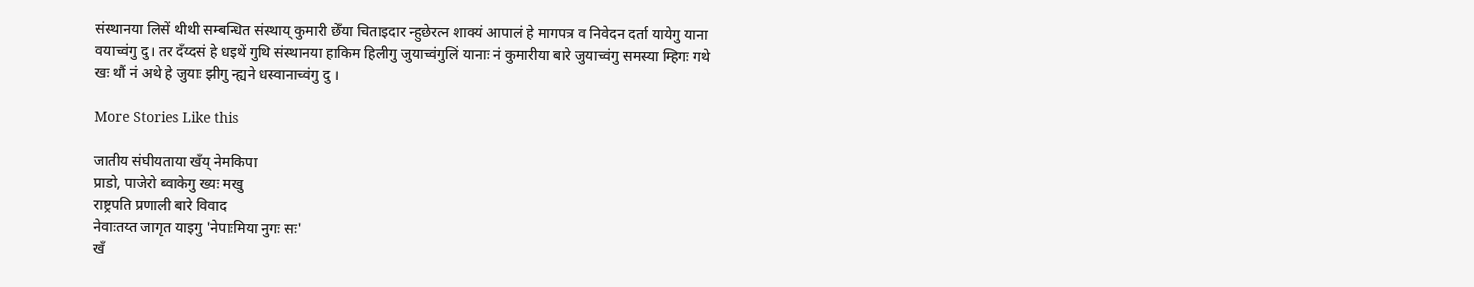संस्थानया लिसें थीथी सम्बन्धित संस्थाय् कुमारी छेँया चिताइदार न्हुछेरत्न शाक्यं आपालं हे मागपत्र व निवेदन दर्ता यायेगु याना वयाच्वंगु दु। तर दँय्दसं हे धइथें गुथि संस्थानया हाकिम हिलीगु जुयाच्वंगुलिं यानाः नं कुमारीया बारे जुयाच्वंगु समस्या म्हिगः गथे खः थौं नं अथे हे जुयाः झीगु न्ह्यने धस्वानाच्वंगु दु ।

More Stories Like this

जातीय संघीयताया खँय् नेमकिपा
प्राडो, पाजेरो ब्वाकेगु ख्यः मखु
राष्ट्रपति प्रणाली बारे विवाद
नेवाःतय्त जागृत याइगु 'नेपाःमिया नुगः सः'
खँ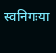स्वनिगःया